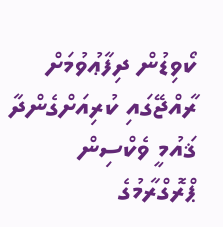ކޯވިޑުން ދިފާޢުވުމަށް ރާއްޖޭގައި ކުރިއަށްގެންދާ ޤައުމީ ވެކްސިން ޕްރޮގްރާމުގެ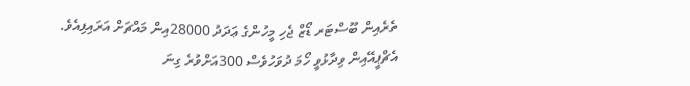ތެރެއިން ބޫސްޓަރ ޑޯޒް ޖެހި މީހުންގެ ޢަދަދު 28000އިން މައްޗަށް އަރައިފިއެވެ.
އެޗްޕީއޭއިން ވިދާޅުވީ ހޯމަ ދުވަހުވެސް 300އަށްވުރެ ގިނަ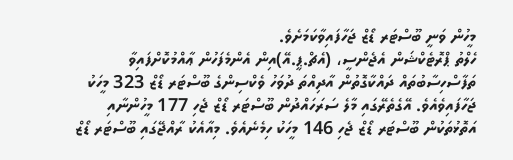މީހުން ވަނީ ބޫސްޓަރ ޑޯޒް ޖަހާފައިވާކަމަށެވެ.
ހެލްތު ޕްރޮޓެކްޝަން އެޖެންސީ، (އެޗް.ޕީ.އޭ)އިން އެންމެފަހުން ޢާއްމުކޮށްފައިވާ ތަފާސްހިސާބުތައް ދައްކާގޮތުން އާދިއްތަ ދުވަހު ވެކްސިންގެ ބޫސްޓަރ ޑޯޒް 323 މީހަކު ޖަހާފައިވެއެވެ. އޭގެތެރޭގައި މާލެ ސަރަހައްދުން ބޫސްޓަރ ޑޯޒް ޖެހި 177 މީހުންނާއި އަތޮޅުތަކުން ބޫސްޓަރ ޑޯޒް ޖެހި 146 މީހަކު ހިމެނެއެވެ. މިއާއެކު ރާއްޖޭގައި ބޫސްޓަރ ޑޯޒް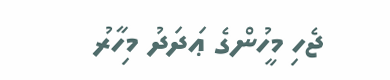ޖެހި މީހުންގެ ޢަދަދު މިހާރު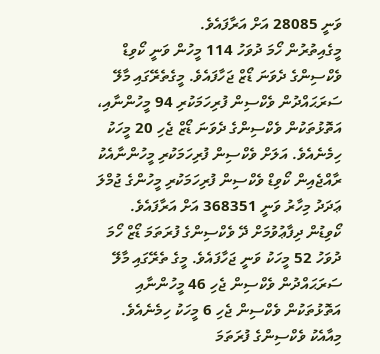ވަނީ 28085 އަށް އަރާފައެވެ.
މީގެއިތުރުން ހޯމަ ދުވަހު 114 މީހުން ވަނީ ކޯވިޑް ވެކްސިންގެ ދެވަނަ ޑޯޒް ޖަހާފައެވެ. މީގެތެރޭގައި މާލޭ ސަރަޙައްދުން ވެކްސިން ފުރިހަމަކުރި 94 މީހުންނާއި، އަތޮޅުތަކުން ވެކްސިންގެ ދެވަނަ ޑޯޒް ޖެހި 20 މީހަކު ހިމެނެއެވެ. އަލަށް ވެކްސިން ފުރިހަމަކުރި މީހުންނާއެކު ރާއްޖެއިން ކޯވިޑް ވެކްސިން ފުރިހަމަކުރި މީހުންގެ ޖުމްލަ ޢަދަދު މިހާރު ވަނީ 368351 އަށް އަރާފައެވެ.
ކޯވިޑުން ދިފާޢުވުމަށް ދޭ ވެކްސިންގެ ފުރަތަމަ ޑޯޒް ހޯމަ ދުވަހު 52 މީހަކު ވަނީ ޖަހާފައެވެ. މީގެ ތެރޭގައި މާލޭ ސަރަޙައްދުން ވެކްސިން ޖެހި 46 މީހުންނާއި އަތޮޅުތަކުން ވެކްސިން ޖެހި 6 މީހަކު ހިމެނެއެވެ. މިއާއެކު ވެކްސިންގެ ފުރަތަމަ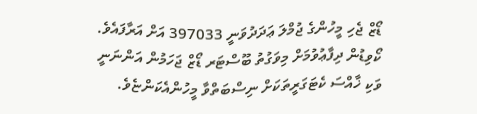ޑޯޒް ޖެހި މީހުންގެ ޖުމްލަ ޢަދަދުވަނީ 397033 އަށް އަރާފައެވެ.
ކޯވިޑުން ދިފާޢުވުމަށް މިވަގުތު ބޫސްޓަރ ޑޯޒް ޖަހަމުން އަންނަނީ ވަކި ޚާއްސަ ކެޓަގަރީތަކަށް ނިސްބަތްވާ މީހުންއެކަންޏެވެ.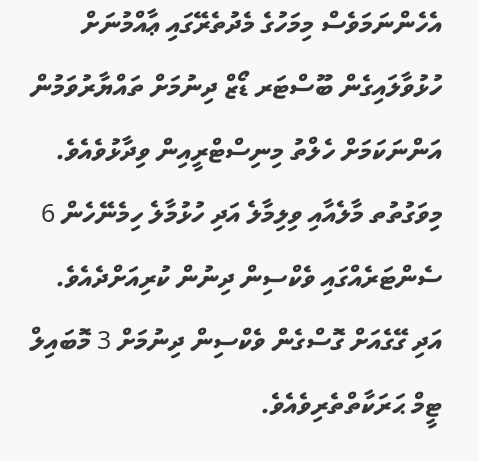އެހެންނަމަވެސް މިމަހުގެ މެދުތެރޭގައި ޢާއްމުނަށް ހުޅުވާލައިގެން ބޫސްޓަރ ޑޯޒް ދިނުމަށް ތައްޔާރުވަމުން އަންނަކަމަށް ހެލްތު މިނިސްޓްރީއިން ވިދާޅުވެއެވެ.
މިވަގުތުތ މާލެއާއި ވިލިމާލެ އަދި ހުޅުމާލެ ހިމެނޭހެން 6 ސެންޓަރެއްގައި ވެކްސިން ދިނުން ކުރިއަށްދެއެވެ. އަދި ގޭގެއަށް ގޮސްގެން ވެކްސިން ދިނުމަށް 3 މޮބައިލް ޓީމް ޙަރަކާތްތެރިވެއެވެ.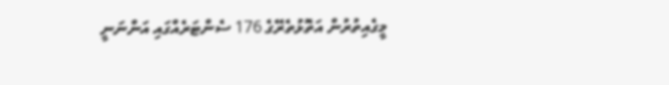މީގެއިތުރުން އަތޮޅުތެރޭގެ 176 ސެންޓަރެއްގައި އަންނަނީ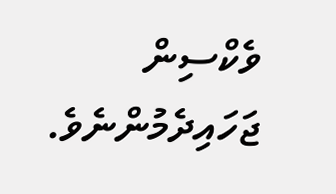ވެކްސިން ޖަހައިދެމުންނެވެ.